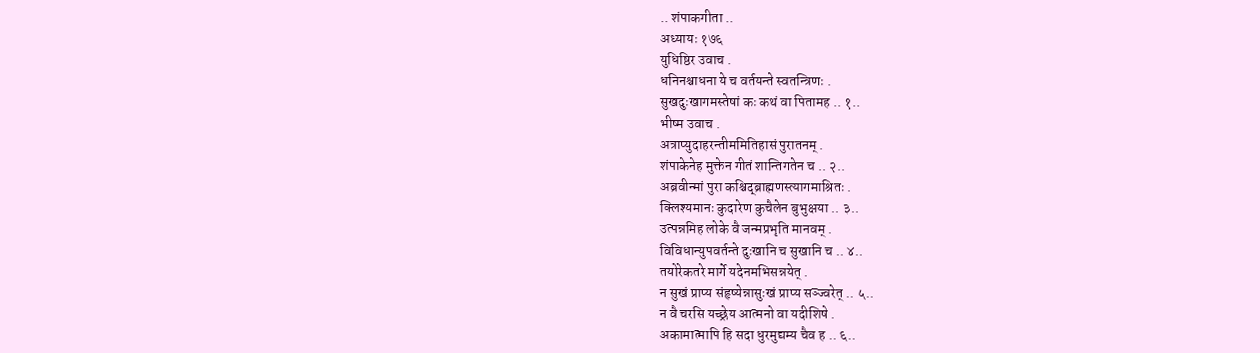.. शंपाकगीता ..
अध्यायः १७६
युधिष्ठिर उवाच .
धनिनश्चाधना ये च वर्तयन्ते स्वतन्त्रिणः .
सुखदुःखागमस्तेषां कः कथं वा पितामह .. १..
भीष्म उवाच .
अत्राप्युदाहरन्तीममितिहासं पुरातनम् .
शंपाकेनेह मुक्तेन गीतं शान्तिगतेन च .. २..
अब्रवीन्मां पुरा कश्चिद्ब्राह्मणस्त्यागमाश्रितः .
क्लिश्यमानः कुदारेण कुचैलेन बुभुक्षया .. ३..
उत्पन्नमिह लोके वै जन्मप्रभृति मानवम् .
विविधान्युपवर्तन्ते दुःखानि च सुखानि च .. ४..
तयोरेकतरे मार्गे यदेनमभिसन्नयेत् .
न सुखं प्राप्य संहृष्येन्नासुःखं प्राप्य सञ्ज्वरेत् .. ५..
न वै चरसि यच्छ्रेय आत्मनो वा यदीशिषे .
अकामात्मापि हि सदा धुरमुद्यम्य चैव ह .. ६..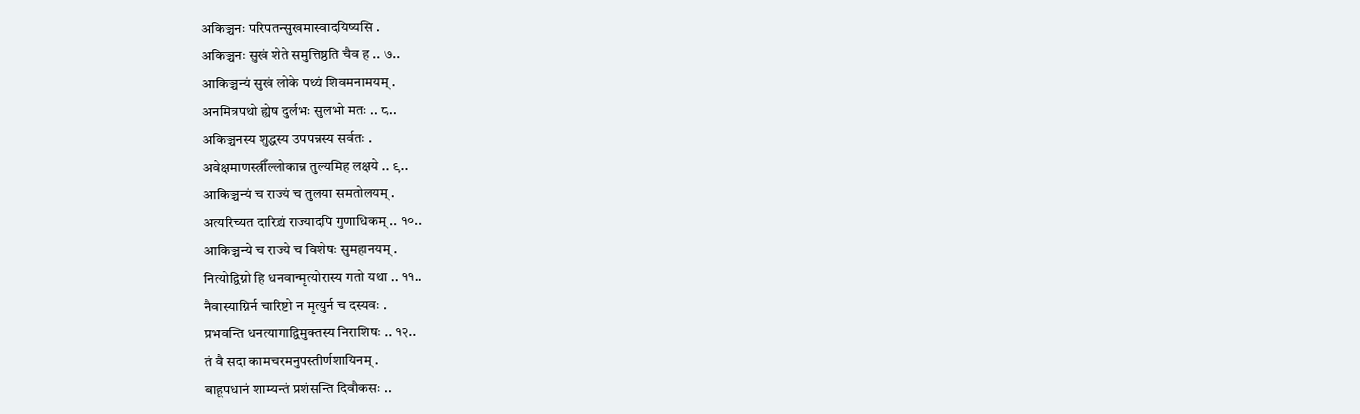अकिञ्चनः परिपतन्सुखमास्वादयिष्यसि .
अकिञ्चनः सुखं शेते समुत्तिष्ठति चैव ह .. ७..
आकिञ्चन्यं सुखं लोके पथ्यं शिवमनामयम् .
अनमित्रपथो ह्येष दुर्लभः सुलभो मतः .. ८..
अकिञ्चनस्य शुद्धस्य उपपन्नस्य सर्वतः .
अवेक्षमाणस्त्रीँल्लोकान्न तुल्यमिह लक्षये .. ९..
आकिञ्चन्यं च राज्यं च तुलया समतोलयम् .
अत्यरिच्यत दारिद्र्यं राज्यादपि गुणाधिकम् .. १०..
आकिञ्चन्ये च राज्ये च विशेषः सुमहानयम् .
नित्योद्विग्नो हि धनवान्मृत्योरास्य गतो यथा .. ११..
नैवास्याग्निर्न चारिष्टो न मृत्युर्न च दस्यवः .
प्रभवन्ति धनत्यागाद्विमुक्तस्य निराशिषः .. १२..
तं वै सदा कामचरमनुपस्तीर्णशायिनम् .
बाहूपधानं शाम्यन्तं प्रशंसन्ति दिवौकसः ..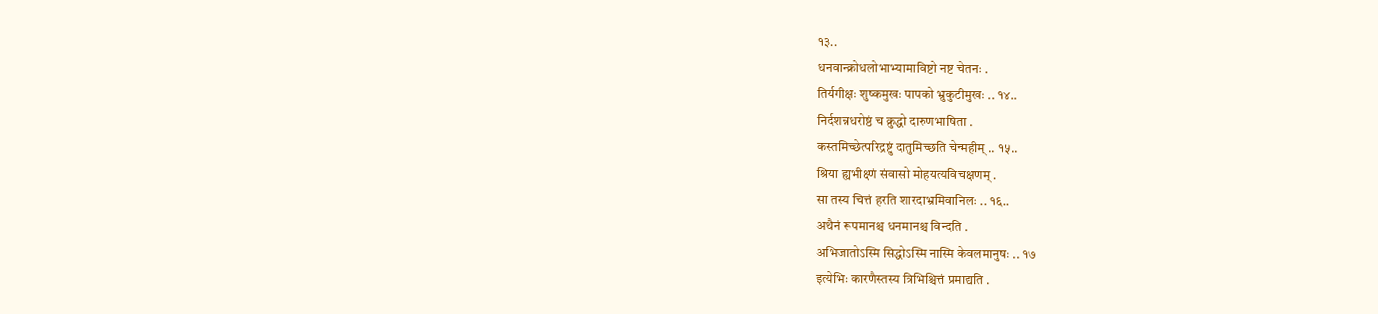१३..
धनवान्क्रोधलोभाभ्यामाविष्टो नष्ट चेतनः .
तिर्यगीक्षः शुष्कमुखः पापको भ्रुकुटीमुखः .. १४..
निर्दशन्नधरोष्ठं च क्रुद्धो दारुणभाषिता .
कस्तमिच्छेत्परिद्रष्टुं दातुमिच्छति चेन्महीम् .. १५..
श्रिया ह्यभीक्ष्णं संवासो मोहयत्यविचक्षणम् .
सा तस्य चित्तं हरति शारदाभ्रमिवानिलः .. १६..
अथैनं रूपमानश्च धनमानश्च विन्दति .
अभिजातोऽस्मि सिद्धोऽस्मि नास्मि केवलमानुषः .. १७
इत्येभिः कारणैस्तस्य त्रिभिश्चित्तं प्रमाद्यति .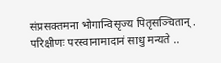संप्रसक्तमना भोगान्विसृज्य पितृसञ्चितान् .
परिक्षीणः परस्वानामादानं साधु मन्यते ..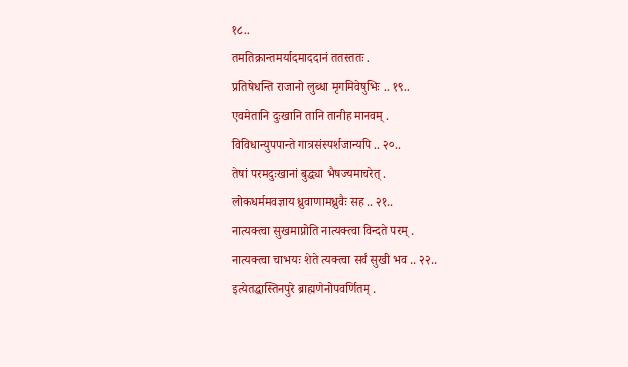१८..
तमतिक्रान्तमर्यादमाददानं ततस्ततः .
प्रतिषेधन्ति राजानो लुब्धा मृगमिवेषुभिः .. १९..
एवमेतानि दुःखानि तानि तानीह मानवम् .
विविधान्युपपान्ते गात्रसंस्पर्शजान्यपि .. २०..
तेषां परमदुःखानां बुद्ध्या भैषज्यमाचरेत् .
लोकधर्ममवज्ञाय ध्रुवाणामध्रुवैः सह .. २१..
नात्यक्त्वा सुखमाप्नोति नात्यक्त्वा विन्दते परम् .
नात्यक्त्वा चाभयः शेते त्यक्त्वा सर्वं सुखी भव .. २२..
इत्येतद्धास्तिनपुरे ब्राह्मणेनोपवर्णितम् .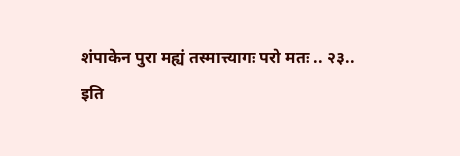शंपाकेन पुरा मह्यं तस्मात्त्यागः परो मतः .. २३..
इति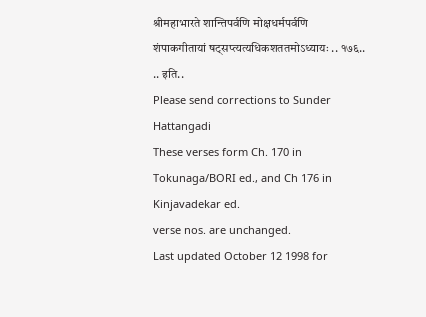श्रीमहाभारते शान्तिपर्वणि मोक्षधर्मपर्वणि
शंपाकगीतायां षट्सप्त्यत्यधिकशततमोऽध्यायः .. १७६..
.. इति..
Please send corrections to Sunder Hattangadi
These verses form Ch. 170 in Tokunaga/BORI ed., and Ch 176 in Kinjavadekar ed.
verse nos. are unchanged.
Last updated October 12 1998 for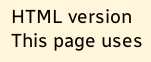HTML version
This page uses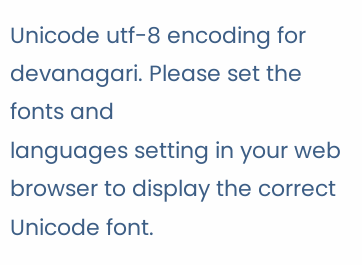Unicode utf-8 encoding for devanagari. Please set the fonts and
languages setting in your web browser to display the correct Unicode font.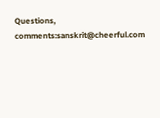Questions, comments:sanskrit@cheerful.com